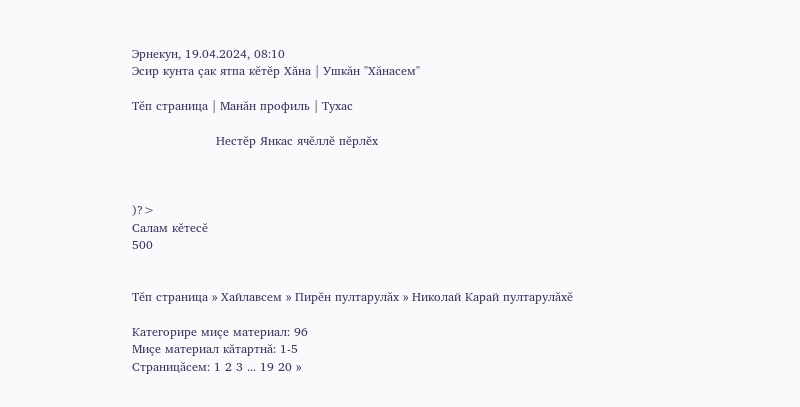Эрнекун, 19.04.2024, 08:10
Эсир кунта çак ятпа кĕтĕр Хăна | Ушкăн "Хăнасем"

Тĕп страница | Манăн профиль | Тухас

                     Нестĕр Янкас ячĕллĕ пĕрлĕх



)?>
Салам кĕтесĕ
500


Тĕп страница » Хайлавсем » Пирĕн пултарулăх » Николай Карай пултарулăхĕ

Категорире миçе материал: 96
Миçе материал кăтартнă: 1-5
Страницăсем: 1 2 3 ... 19 20 »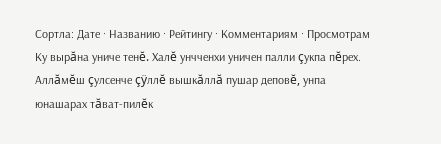Сортла: Дате · Названию · Рейтингу · Комментариям · Просмотрам
Ку вырăна униче тенĕ. Халĕ унчченхи уничен палли çукпа пĕрех. Аллăмĕш çулсенче çÿллĕ вышкăллă пушар деповĕ, унпа юнашарах тăват-пилĕк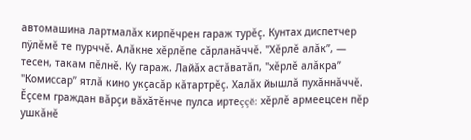автомашина лартмалăх кирпĕчрен гараж турĕç. Кунтах диспетчер пÿлĕмĕ те пурччĕ. Алăкне хĕрлĕпе сăрланăччĕ. "Хĕрлĕ алăк”, — тесен, такам пĕлнĕ. Ку гараж. Лайăх астăватăп, "хĕрлĕ алăкра” "Комиссар” ятлă кино укçасăр кăтартрĕç. Халăх йышлă пухăннăччĕ. Ĕçсем граждан вăрçи вăхăтĕнче пулса иртеççĕ: хĕрлĕ армеецсен пĕр ушкăнĕ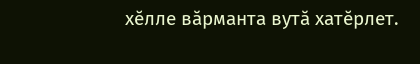хĕлле вăрманта вутă хатĕрлет.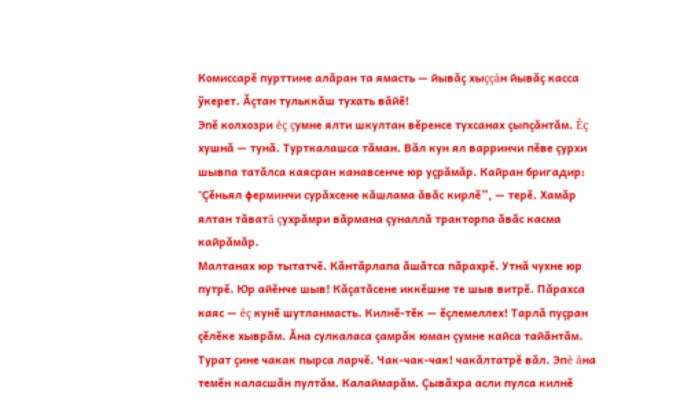Комиссарĕ пурттине алăран та ямасть — йывăç хыççăн йывăç касса ÿкерет. Ăçтан тульккăш тухать вăйĕ!
Эпĕ колхозри ĕç çумне ялти шкултан вĕренсе тухсанах çыпçăнтăм. Ĕç хушнă — тунă. Турткалашса тăман. Вăл кун ял варринчи пĕве çурхи шывпа татăлса каясран канавсенче юр уçрăмăр. Кайран бригадир: "Çĕньял ферминчи сурăхсене кăшлама ăвăс кирлĕ”, — терĕ. Хамăр ялтан тăватă çухрăмри вăрмана çуналлă тракторпа ăвăс касма кайрăмăр.
Малтанах юр тытатчĕ. Кăнтăрлапа ăшăтса пăрахрĕ. Утнă чухне юр путрĕ. Юр айĕнче шыв! Кăçатăсене иккĕшне те шыв витрĕ. Пăрахса каяс — ĕç кунĕ шутланмасть. Килнĕ-тĕк — ĕçлемеллех! Тарлă пуçран çĕлĕке хыврăм. Ăна сулкаласа çамрăк юман çумне кайса тайăнтăм. Турат çине чакак пырса ларчĕ. Чак-чак-чак! чакăлтатрĕ вăл. Эпĕ ăна темĕн каласшăн пултăм. Калаймарăм. Çывăхра асли пулса килнĕ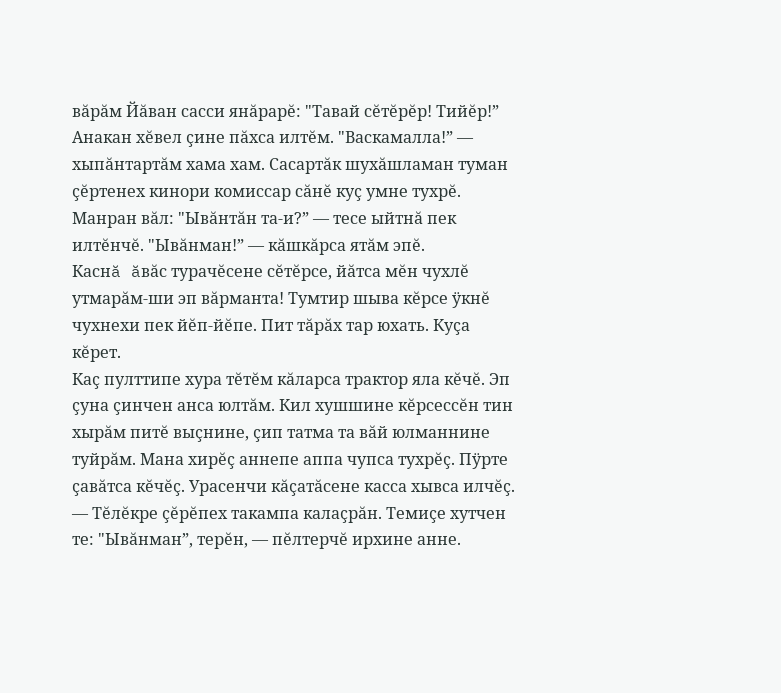вăрăм Йăван сасси янăрарĕ: "Тавай сĕтĕрĕр! Тийĕр!” Анакан хĕвел çине пăхса илтĕм. "Васкамалла!” — хыпăнтартăм хама хам. Сасартăк шухăшламан туман çĕртенех кинори комиссар сăнĕ куç умне тухрĕ. Манран вăл: "Ывăнтăн та-и?” — тесе ыйтнă пек илтĕнчĕ. "Ывăнман!” — кăшкăрса ятăм эпĕ.
Каснă ăвăс турачĕсене сĕтĕрсе, йăтса мĕн чухлĕ утмарăм-ши эп вăрманта! Тумтир шыва кĕрсе ÿкнĕ чухнехи пек йĕп-йĕпе. Пит тăрăх тар юхать. Куçа кĕрет.
Каç пулттипе хура тĕтĕм кăларса трактор яла кĕчĕ. Эп çуна çинчен анса юлтăм. Кил хушшине кĕрсессĕн тин хырăм питĕ выçнине, çип татма та вăй юлманнине туйрăм. Мана хирĕç аннепе аппа чупса тухрĕç. Пÿрте çавăтса кĕчĕç. Урасенчи кăçатăсене касса хывса илчĕç.
— Тĕлĕкре çĕрĕпех такампа калаçрăн. Темиçе хутчен те: "Ывăнман”, терĕн, — пĕлтерчĕ ирхине анне.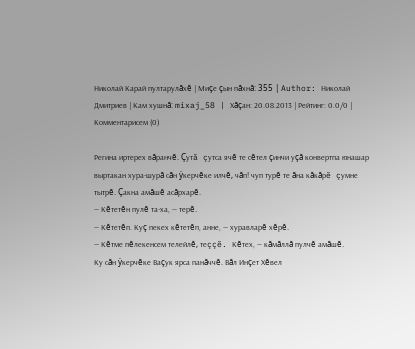Николай Карай пултарулăхĕ | Миçе çын пăхнă: 355 | Author: Николай Дмитриев | Кам хушнă: mixaj_58 | Хăçан: 20.08.2013 | Рейтинг: 0.0/0 | Комментарисем (0)

Регина иртерех вăранчĕ. Çутă çутса ячĕ те сĕтел çинчи уçă конвертпа юнашар выртакан хура-шурă сăн ÿкерчĕке илчĕ, чăп! чуп турĕ те ăна кăкăрĕ çумне тытрĕ. Çакна амăшĕ асăрхарĕ.
— Кĕтетĕн пулĕ та-ха, — терĕ.
— Кĕтетĕп. Куç пекех кĕтетĕп, анне, — хуравларĕ хĕрĕ.
— Кĕтме пĕлекенсем телейлĕ, теççĕ. Кĕтех, — кăмăллă пулчĕ амăшĕ.
Ку сăн ÿкерчĕке Ваçук ярса панăччĕ. Вăл Инçет Хĕвел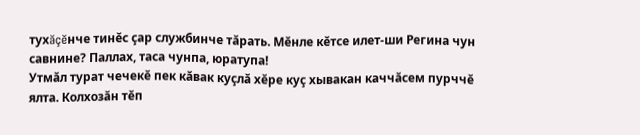тухăçĕнче тинĕс çар службинче тăрать. Мĕнле кĕтсе илет-ши Регина чун савнине? Паллах, таса чунпа, юратупа!
Утмăл турат чечекĕ пек кăвак куçлă хĕре куç хывакан каччăсем пурччĕ ялта. Колхозăн тĕп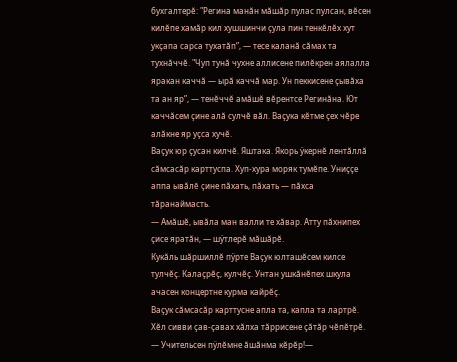бухгалтерĕ: "Регина манăн мăшăр пулас пулсан, вĕсен килĕпе хамăр кил хушшинчи çула пин тенкĕлĕх хут укçапа сарса тухатăп”, — тесе каланă сăмах та тухнăччĕ. "Чуп тунă чухне аллисене пилĕкрен аялалла яракан каччă — ырă каччă мар. Ун пеккисене çывăха та ан яр”, — тенĕччĕ амăшĕ вĕрентсе Регинăна. Ют каччăсем çине алă сулчĕ вăл. Ваçука кĕтме çех чĕре алăкне яр уçса хучĕ.
Ваçук юр çусан килчĕ. Яштака. Якорь ÿкернĕ лентăллă сăмсасăр карттуспа. Хуп-хура моряк тумĕпе. Униççе аппа ывăлĕ çине пăхать, пăхать — пăхса тăранаймасть.
— Амăшĕ, ывăла ман валли те хăвар. Атту пăхнипех çисе яратăн, — шÿтлерĕ мăшăрĕ.
Кукăль шăршиллĕ пÿрте Ваçук юлташĕсем килсе тулчĕç. Калаçрĕç, кулчĕç. Унтан ушкăнĕпех шкула ачасен концертне курма кайрĕç.
Ваçук сăмсасăр карттусне апла та, капла та лартрĕ. Хĕл сивви çав-çавах хăлха тăррисене çăтăр чĕпĕтрĕ.
— Учительсен пÿлĕмне ăшăнма кĕрĕр!—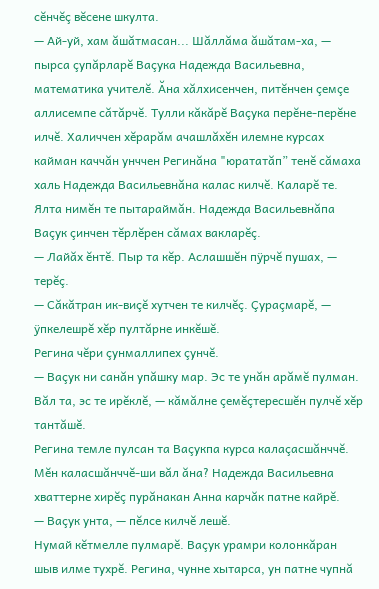сĕнчĕç вĕсене шкулта.
— Ай-уй, хам ăшăтмасан... Шăллăма ăшăтам-ха, — пырса çупăрларĕ Ваçука Надежда Васильевна, математика учителĕ. Ăна хăлхисенчен, питĕнчен çемçе аллисемпе сăтăрчĕ. Тулли кăкăрĕ Ваçука перĕне-перĕне илчĕ. Халиччен хĕрарăм ачашлăхĕн илемне курсах кайман каччăн унччен Регинăна "юрататăп” тенĕ сăмаха халь Надежда Васильевнăна калас килчĕ. Каларĕ те.
Ялта нимĕн те пытараймăн. Надежда Васильевнăпа Ваçук çинчен тĕрлĕрен сăмах вакларĕç.
— Лайăх ĕнтĕ. Пыр та кĕр. Аслашшĕн пÿрчĕ пушах, — терĕç.
— Сăкăтран ик-виçĕ хутчен те килчĕç. Çураçмарĕ, — ÿпкелешрĕ хĕр пултăрне инкĕшĕ.
Регина чĕри çунмаллипех çунчĕ.
— Ваçук ни санăн упăшку мар. Эс те унăн арăмĕ пулман. Вăл та, эс те ирĕклĕ, — кăмăлне çемĕçтересшĕн пулчĕ хĕр тантăшĕ.
Регина темле пулсан та Ваçукпа курса калаçасшăнччĕ. Мĕн каласшăнччĕ-ши вăл ăна? Надежда Васильевна хваттерне хирĕç пурăнакан Анна карчăк патне кайрĕ.
— Ваçук унта, — пĕлсе килчĕ лешĕ.
Нумай кĕтмелле пулмарĕ. Ваçук урамри колонкăран шыв илме тухрĕ. Регина, чунне хытарса, ун патне чупнă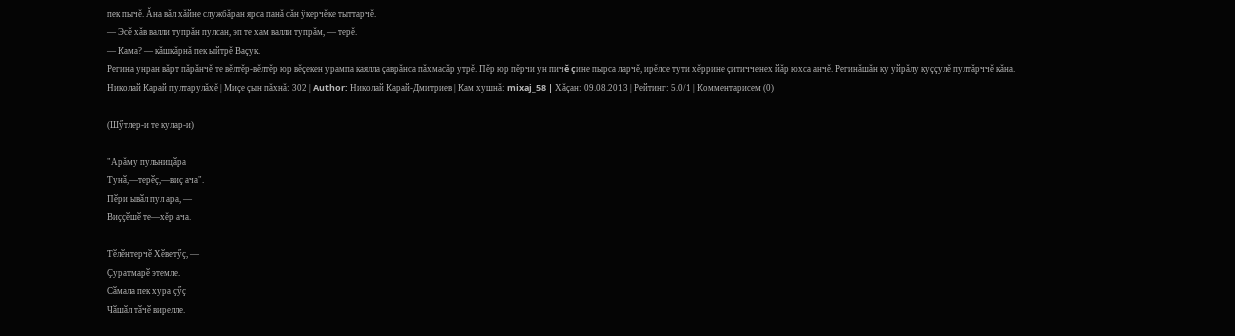пек пычĕ. Ăна вăл хăйне службăран ярса панă сăн ÿкерчĕке тыттарчĕ.
— Эсĕ хăв валли тупрăн пулсан, эп те хам валли тупрăм, — терĕ.
— Кама? — кăшкăрнă пек ыйтрĕ Ваçук.
Регина унран вăрт пăрăнчĕ те вĕлтĕр-вĕлтĕр юр вĕçекен урампа каялла çаврăнса пăхмасăр утрĕ. Пĕр юр пĕрчи ун пичĕ çине пырса ларчĕ, ирĕлсе тути хĕррине çитичченех йăр юхса анчĕ. Регинăшăн ку уйрăлу куççулĕ пултăрччĕ кăна.
Николай Карай пултарулăхĕ | Миçе çын пăхнă: 302 | Author: Николай Карай-Дмитриев | Кам хушнă: mixaj_58 | Хăçан: 09.08.2013 | Рейтинг: 5.0/1 | Комментарисем (0)

(Шӳтлер-и те кулар-и)

"Арăму пульницӑра
Тунӑ,—терӗҫ,—виҫ ача".
Пӗри ывӑл пул ара, —
Виҫҫӗшӗ те—хĕр ача.

Тӗлӗнтерчӗ Хӗветӳҫ, —
Ҫуратмарӗ этемле.
Сӑмала пек хура ҫӳҫ
Чӑшӑл тӑчӗ вирелле.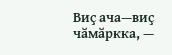Виҫ ача—виҫ чӑмӑркка, —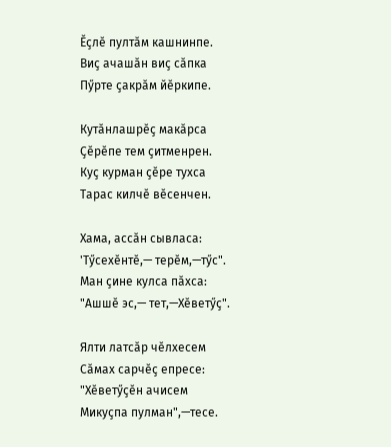Ӗҫлӗ пултӑм кашнинпе.
Виҫ ачашӑн виҫ сӑпка
Пӳрте ҫакрӑм йӗркипе.

Кутӑнлашрӗҫ макӑрса
Ҫӗрӗпе тем ҫитменрен.
Куҫ курман ҫӗре тухса
Тарас килчӗ вӗсенчен.

Хама, ассӑн сывласа:
'Тӳсехӗнтӗ,— терӗм,—тӳс".
Ман ҫине кулса пӑхса:
"Ашшӗ эс,— тет,—Хӗветӳҫ".

Ялти латсӑр чӗлхесем
Сӑмах сарчӗҫ епресе:
"Хӗветӳҫӗн ачисем
Микуҫпа пулман",—тесе.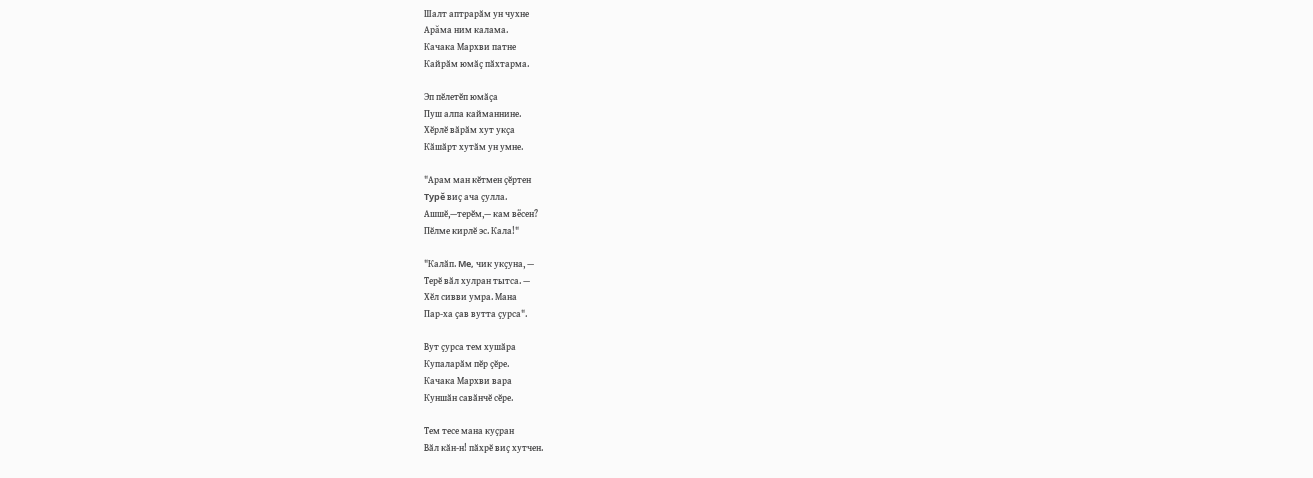Шалт аптрарӑм ун чухне
Арăма ним калама.
Качака Мархви патне
Кайрӑм юмӑҫ пӑхтарма.

Эп пӗлетӗп юмӑҫа
Пуш алпа кайманнине.
Хӗрлӗ вӑрӑм хут укҫа
Кӑшӑрт хутӑм ун умне.

"Арам ман кӗтмен ҫӗртен
Typĕ виҫ ача ҫулла.
Ашшӗ,—терӗм,— кам вёсен?
Пӗлме кирлӗ эс. Кала!"

"Калӑп. Me, чик укҫуна, —
Терӗ вӑл хулран тытса. —
Хӗл сивви умра. Мана
Пар-ха ҫав вутта ҫурса".

Вут ҫурса тем хушӑра
Купаларӑм пӗр ҫӗре.
Качака Мархви вара
Куншӑн савӑнчӗ сӗре.

Тем тесе мана куҫран
Вӑл кӑн-н! пӑхрӗ виҫ хутчен.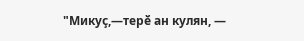"Микуҫ,—терӗ ан кулян, —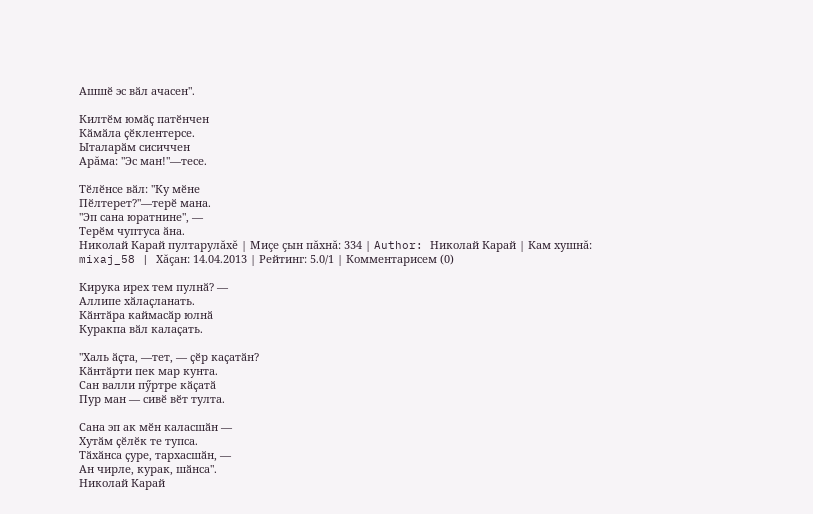Ашшӗ эс вӑл ачасен".

Килтӗм юмӑҫ патӗнчен
Кӑмӑла ҫӗклентерсе.
Ыталарӑм сисиччен
Арăма: "Эс ман!"—тесе.

Тӗлӗнсе вӑл: "Ку мӗне
Пӗлтерет?"—терӗ мана.
"Эп сана юратнине", —
Терӗм чуптуса ӑна.
Николай Карай пултарулăхĕ | Миçе çын пăхнă: 334 | Author: Николай Карай | Кам хушнă: mixaj_58 | Хăçан: 14.04.2013 | Рейтинг: 5.0/1 | Комментарисем (0)

Кирука ирех тем пулнӑ? —
Аллипе хӑлаҫланать.
Кӑнтӑра каймасӑр юлнӑ
Куракпа вӑл калаҫать.

"Халь ӑҫта, —тет, — ҫӗр каҫатӑн?
Кӑнтӑрти пек мар кунта.
Сан валли пӳртре кӑҫатӑ
Пур ман — сивӗ вӗт тулта.

Сана эп ак мӗн каласшӑн —
Хутӑм ҫӗлӗк те тупса.
Тӑхӑнса ҫуре, тархасшӑн, —
Ан чирле, курак, шӑнса".
Николай Карай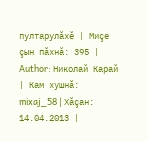пултарулăхĕ | Миçе çын пăхнă: 395 | Author: Николай Карай | Кам хушнă: mixaj_58 | Хăçан: 14.04.2013 |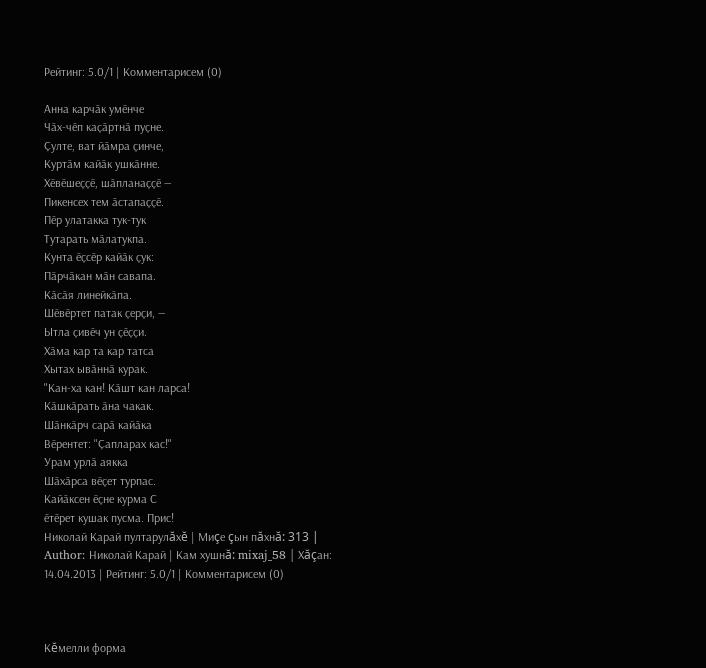Рейтинг: 5.0/1 | Комментарисем (0)

Анна карчӑк умӗнче
Чӑх-чӗп каҫӑртнӑ пуҫне.
Ҫулте, ват йӑмра ҫинче,
Куртӑм кайӑк ушкӑнне.
Хӗвӗшеҫҫӗ, шӑпланаҫҫӗ —
Пикенсех тем ӑстапаҫҫӗ.
Пӗр улатакка тук-тук
Тутарать мӑлатукпа.
Кунта ӗҫсӗр кайӑк ҫук:
Пӑрчӑкан мӑн савапа.
Кӑсӑя линейкӑпа.
Шӗвӗртет патак ҫерҫи, —
Ытла ҫивӗч ун ҫӗҫҫи.
Хӑма кар та кар татса
Хытах ывӑннӑ курак.
"Кан-ха кан! Кӑшт кан ларса!
Кӑшкӑрать ӑна чакак.
Шӑнкӑрч сарӑ кайӑка
Вӗрентет: "Ҫапларах кас!"
Урам урлӑ аякка
Шӑхӑрса вӗҫет турпас.
Кайӑксен ӗҫне курма С
ӗтӗрет кушак пусма. Прис!
Николай Карай пултарулăхĕ | Миçе çын пăхнă: 313 | Author: Николай Карай | Кам хушнă: mixaj_58 | Хăçан: 14.04.2013 | Рейтинг: 5.0/1 | Комментарисем (0)



Кĕмелли форма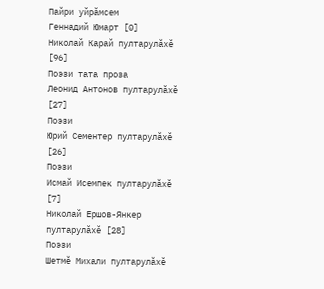Пайри уйрăмсем
Геннадий Юмарт [0]
Николай Карай пултарулăхĕ [96]
Поэзи тата проза
Леонид Антонов пултарулăхĕ [27]
Поэзи
Юрий Сементер пултарулăхĕ [26]
Поэзи
Исмай Исемпек пултарулăхĕ [7]
Николай Ершов-Янкер пултарулăхĕ [28]
Поэзи
Шетмĕ Михали пултарулăхĕ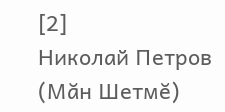[2]
Николай Петров (Мăн Шетмĕ)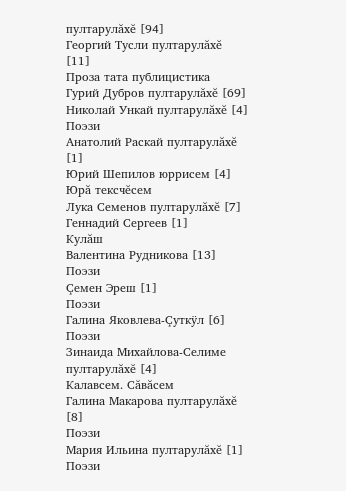пултарулăхĕ [94]
Георгий Тусли пултарулăхĕ [11]
Проза тата публицистика
Гурий Дубров пултарулăхĕ [69]
Николай Ункай пултарулăхĕ [4]
Поэзи
Анатолий Раскай пултарулăхĕ [1]
Юрий Шепилов юррисем [4]
Юрă тексчĕсем
Лука Семенов пултарулăхĕ [7]
Геннадий Сергеев [1]
Кулăш
Валентина Рудникова [13]
Поэзи
Çемен Эреш [1]
Поэзи
Галина Яковлева-Çуткÿл [6]
Поэзи
Зинаида Михайлова-Селиме пултарулăхĕ [4]
Калавсем. Сăвăсем
Галина Макарова пултарулăхĕ [8]
Поэзи
Мария Ильина пултарулăхĕ [1]
Поэзи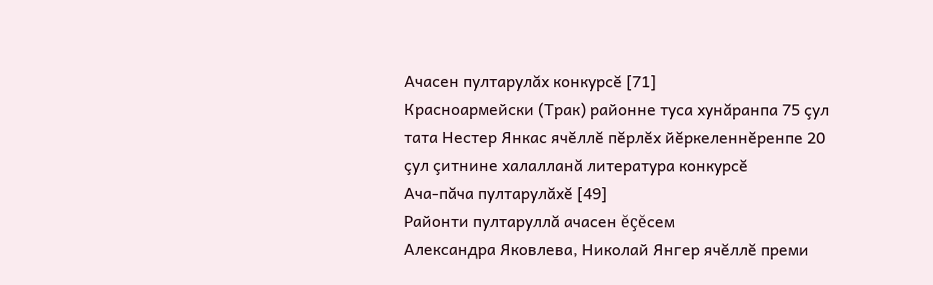Ачасен пултарулăх конкурсĕ [71]
Красноармейски (Трак) районне туса хунăранпа 75 çул тата Нестер Янкас ячĕллĕ пĕрлĕх йĕркеленнĕренпе 20 çул çитнине халалланă литература конкурсĕ
Ача-пăча пултарулăхĕ [49]
Районти пултаруллă ачасен ĕçĕсем
Александра Яковлева, Николай Янгер ячĕллĕ преми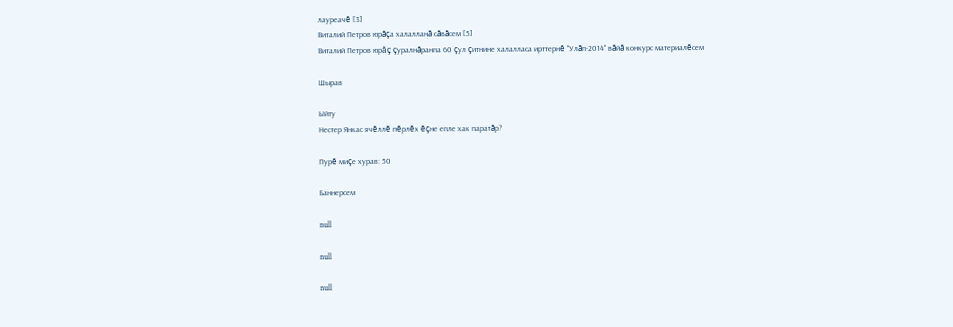лауреачĕ [3]
Виталий Петров юрăçа халалланă сăвăсем [5]
Виталий Петров юрăç çуралнăранпа 60 çул çитнине халалласа ирттернĕ "Улăп-2014" вăйă конкурс материалĕсем

Шырав

Ыйту
Нестер Янкас ячĕллĕ пĕрлĕх ĕçне епле хак паратăр?

Пурĕ миçе хурав: 50

Баннерсем

null

null

null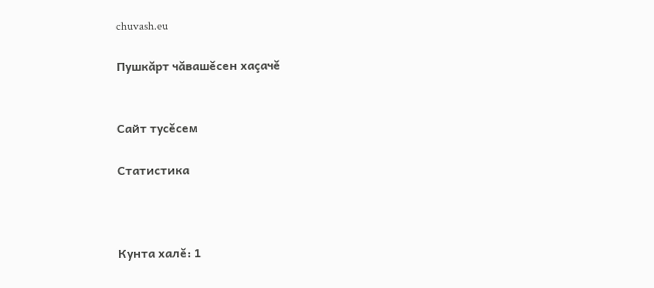chuvash.eu

Пушкăрт чăвашĕсен хаçачĕ


Сайт тусĕсем

Статистика



Кунта халĕ: 1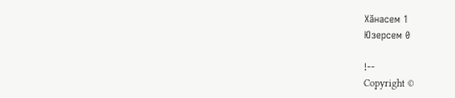Хăнасем 1
Юзерсем 0

!--
Copyright ©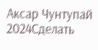Аксар Чунтупай 2024Сделать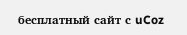бесплатный сайт с uCoz